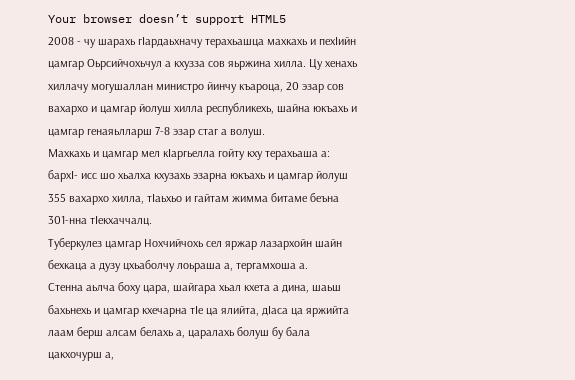Your browser doesn’t support HTML5
2008 - чу шарахь гIардаьхначу терахьашца махкахь и пехIийн цамгар Оьрсийчохьчул а кхузза сов яьржина хилла. Цу хенахь хиллачу могушаллан министро йинчу къароца, 20 эзар сов вахархо и цамгар йолуш хилла республикехь, шайна юкъахь и цамгар генаяьлларш 7-8 эзар стаг а волуш.
Махкахь и цамгар мел кIаргьелла гойту кху терахьаша а: бархI- исс шо хьалха кхузахь эзарна юкъахь и цамгар йолуш 355 вахархо хилла, тIаьхьо и гайтам жимма битаме беъна 301-нна тIекхаччалц.
Туберкулез цамгар Нохчийчохь сел яржар лазархойн шайн бехкаца а дузу цхьаболчу лоьраша а, тергамхоша а.
Стенна аьлча боху цара, шайгара хьал кхета а дина, шаьш бахьнехь и цамгар кхечарна тIе ца ялийта, дIаса ца яржийта лаам берш алсам белахь а, царалахь болуш бу бала цакхочурш а,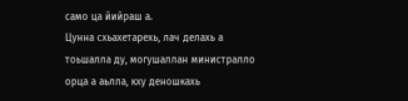само ца йийраш а.
Цунна схьахетарехь, лач делахь а тоьшалла ду, могушаллан министралло орца а аьлла, кху деношкахь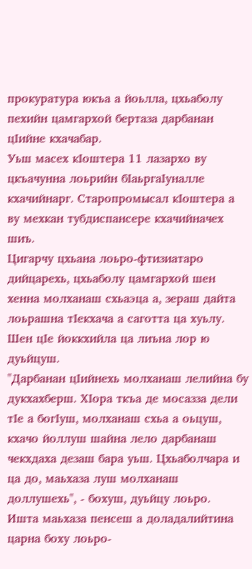прокуратура юкъа а йоьлла, цхьаболу пехийн цамгархой бертаза дарбанан цIийне кхачабар.
Уьш масех кIоштера 11 лазархо ву цкъачунна лоьрийн бIаьргаIуналле кхачийнарг. Старопромысал кIоштера а ву мехкан тубдиспансере кхачийначех шиъ.
Цигарчу цхьана лоьро-фтизиатаро дийцарехь, цхьаболу цамгархой шен хенна молханаш схьаэца а, зераш дайта лоьрашна тIекхача а саготта ца хуьлу. Шен цIе йоккхийла ца лиъна лор ю дуьйцуш.
"Дарбанан цIийнехь молханаш лелийна бу дукхахберш. ХIора ткъа де мосазза дели тIе а богIуш, молханаш схьа а оьцуш, кхачо йоллуш шайна лело дарбанаш чекхдаха дезаш бара уьш. Цхьаболчара и ца до, маьхаза луш молханаш доллушехь", - бохуш, дуьйцу лоьро.
Ишта маьхаза пенсеш а доладалийтина царна боху лоьро-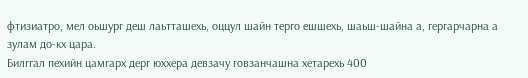фтизиатро, мел оьшург деш лаьтташехь, оццул шайн терго ешшехь, шаьш-шайна а, гергарчарна а зулам до-кх цара.
Билггал пехийн цамгарх дерг юххера девзачу говзанчашна хетарехь 400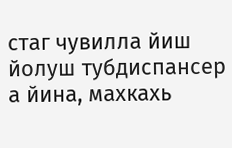стаг чувилла йиш йолуш тубдиспансер а йина, махкахь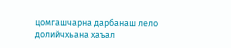цомгашчарна дарбанаш лело долийчхьана хаъал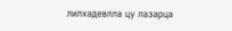лилхадевлла цу лазарца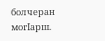болчеран могIарш.